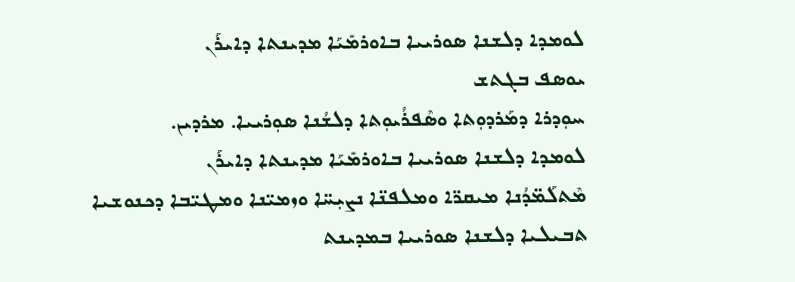ܠܘܡܕܐ ܕܠܫܢܐ ܣܘܪܝܝܐ ܒܐܘܪܡܺܝܰܐ ܡܕܝܢܬܐ ܕܐܝܪܰܢ
ܝܘܣܦ ܒܓܬܫ
ܚܘܼܕܪܐ ܕܡܰܪܕܘܼܬܐ ܘܣܶܦܪܳܝܘܼܬܐ ܕܠܫܳܢܐ ܣܘܼܪܝܝܐ. ܡܪܕܝܢ.
ܠܘܡܕܐ ܕܠܫܢܐ ܣܘܪܝܝܐ ܒܐܘܪܡܺܝܰܐ ܡܕܝܢܬܐ ܕܐܝܪܰܢ
ܡܶܬܠܰܡ̈ܕܳܢܐ ܡܝܩܪ̈ܐ ܘܡܠܦܢ̈ܐ ܢܨܝܼܚ̈ܐ ܘܙܡܝ̈ܢܐ ܘܡܛܝ̈ܒܐ ܕܟܢܘܫܝܐ ܬܒܝܠܝܐ ܕܠܫܢܐ ܣܘܪܝܝܐ ܒܡܕܝܢܬ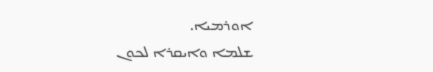ܐܘܪܡܝܐ.
ܫܠܡܐ ܘܐܝܩܪܐ ܠܟܘܢ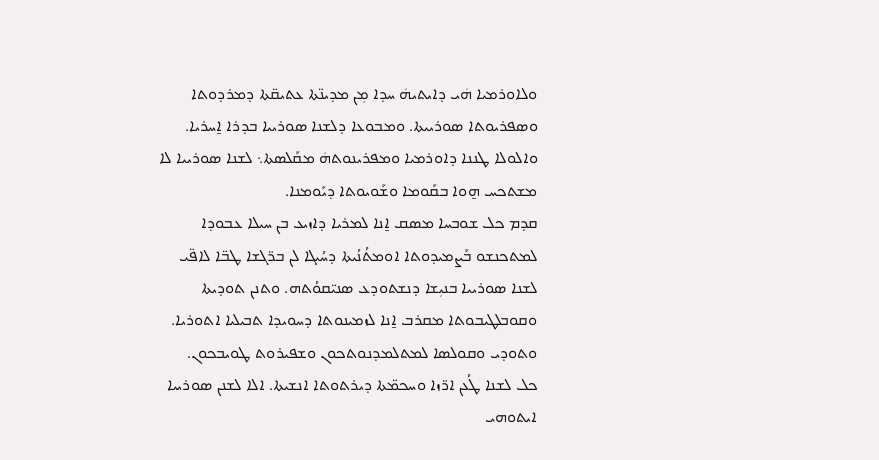ܘܠܐܘܪܡܝܐ ܗܿܝ ܕܐܝܬܝܗܿ ܚܕܐ ܡܼܢ ܡܕܝܢ̈ܬܐ ܥܬܝܩ̈ܬܐ ܕܡܪܕܘܬܐ ܘܣܦܪܝܘܬܐ ܣܘܪܝܝܬܐ. ܘܡܒܘܥܐ ܕܠܫܢܐ ܣܘܪܝܝܐ ܒܕܪܐ ܐ̱ܚܪܝܐ. ܘܐܠܘܠܐ ܛܢܢܐ ܕܐܘܪܡܝܐ ܘܡܦܪܝܢܘܬܗܿ ܡܩܰܠܣܬܐ܆ ܠܫܢܐ ܣܘܪܝܝܐ ܠܐ ܡܫܬܟܚ ܗ̱ܘܐ ܒܩܰܘܡܐ ܘܫܰܘܝܘܬܐ ܕܝܰܘܡܢܐ.
ܩܕܡ ܟܠ ܫܘܒܚܐ ܡܣܩ ܐ̱ܢܐ ܠܡܪܝܐ ܕܐܙܝܥ ܒܢ ܚܝܠܐ ܥܒܘܕܐ ܠܡܬܟܢܫܘ ܒܰܨܡܝܕܘܬܐ ܐܘܡܬܳܢܳܝܬܐ ܕܚܳܝܓܐ ܠܢ ܒܪ̈ܓܫܐ ܛܒ̈ܐ ܠܐܦ̈ܝ ܠܫܢܐ ܣܘܪܝܝܐ ܒܢܝܼܫܐ ܕܢܫܬܘܕܥ ܣܢܝ̈ܩܘܳܬܗ. ܘܬܢܢ ܬܘܕܝܬܐ ܘܩܘܒܠܛܝܒܘܬܐ ܡܩܪܒ ܐ̱ܢܐ ܠܙܡܝܢܘܬܐ ܕܚܘܝܕܐ ܬܒܝܠܝܐ ܐܬܘܪܝܐ. ܘܬܘܕܝ ܘܩܘܠܣܐ ܠܡܬܠܡܕܢܘܬܟܘܢ ܘܫܦܝܪܘܬ ܛܘܝܒܟܘܢ.
ܟܠ ܠܫܢܐ ܛܳܥܢ ܐܪ̈ܙܐ ܘܚܟܡ̈ܬܐ ܕܝܪܬܘܬܐ ܐܢܫܝܬܐ. ܐܠܐ ܠܫܢܢ ܣܘܪܝܝܐ ܐܝܬܘܗܝ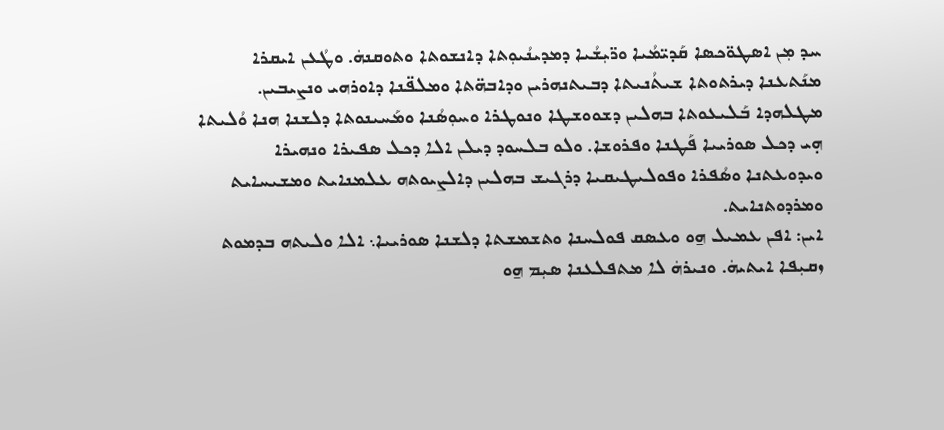ܚܕ ܡܼܢ ܐܣܛܘ̈ܟܣܐ ܩܰܕܝ̈ܡܳܝܐ ܘܪ̈ܝܼܫܳܝܐ ܕܡܕܝܢܳܝܘܼܬܐ ܕܐܢܫܘܬܐ ܘܬܘܩܢܗܿ. ܘܛܳܥܢ ܐܝܩܪܐ ܡܢܰܬܥܢܐ ܕܝܪܬܘܬܐ ܫܝܬܳܢܝܬܐ ܕܒܝܬܢܗܪܝܢ ܘܕܐܒܗ̈ܬܐ ܘܡܠܦ̈ܢܐ ܕܐܘܪܗܝ ܘܢܨܝܒܝܢ. ܡܛܠܗܕܐ ܒܰܠܝܥܘܬܐ ܒܗܠܝܢ ܕܫܘܘܫܛܐ ܘܢܘܛܪܐ ܘܚܘܼܣܳܢܐ ܘܡܰܚܝܢܘܬܐ ܕܠܫܢܐ ܗܢܐ ܘܳܠܝܬܐ ܗ̣ܝ ܕܟܠ ܣܘܪܝܝܐ ܦܰܛܢܐ ܘܦܪܘܫܐ. ܘܠܘ ܒܠܚܘܕ ܕܝܠܢ ܐܠܐ ܕܟܠ ܣܦܝܪܐ ܘܢܗܝܪܐ ܘܝܕܘܥܬܢܐ ܘܣܳܦܪܐ ܘܦܘܠܝܛܝܩܝܐ ܕܪܓܝܫ ܒܗܠܝܢ ܕܐܠܨܝܘܬܗ ܥܠܡܢܐܝܬ ܘܡܫܝܚܐܝܬ ܘܡܪܕܘܬܢܐܝܬ.
ܐܝܢ: ܐܦܢ ܥܡܝܠ ܗ̱ܘ ܘܥܣܩ ܦܘܠܚܢܐ ܘܬܫܡܫܬܐ ܕܠܫܢܐ ܣܘܪܝܝܐ܆ ܐܠܐ ܘܠܝܬܗ ܒܕܡܘܬ ܙܩܝܼܦܐ ܐܝܬܝܗܿ. ܘܢܝܪܗܿ ܠܐ ܡܬܦܠܥܢܐ ܣܝܼܡ ܗ̱ܘ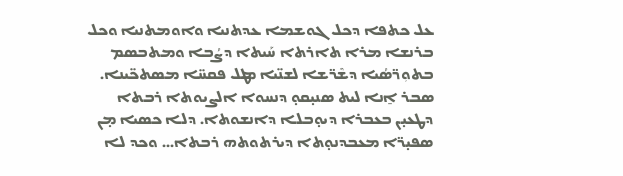ܥܠ ܟܬܦܐ ܕܟܠ ܓܘܫܡܐ ܥܕܬܢܝܐ ܘܐܘܡܬܢܝܐ ܘܟܠ ܒܪܢܫܐ ܡܪܐ ܬܐܪܬܐ ܚܰܝܬܐ ܕܨܳܒܐ ܘܡܬܒܣܡ ܒܬܘܼܪ̈ܣܳܝܐ ܕܫܶܪ̈ܫܐ ܠܫܢ̈ܝܐ ܡܛܠ ܦܩܚ̈ܐ ܡܣܬܟ̈ܝܢܐ.
ܣܒܪ ܐ̱ܢܐ ܠܝܬ ܣܢܝ̣ܩܘ̣ ܕܢܚܘܐ ܐܠܨܝܘܬܐ ܪܒܬܐ ܕܛܥܝ̣ܢ ܒܥܒܪܐ ܕܝܘ̣ܒܠܐ ܕܐܢܫܘܬܐ. ܕܠܐ ܟܣܝܐ ܡ̣ܢ ܣܦܝ̣ܪ̈ܐ ܡܥܒܕܢܘ̣ܬܐ ܕܝܪܬܘܬܗ ܪܒܬܐ... ܘܟܕ ܠܐ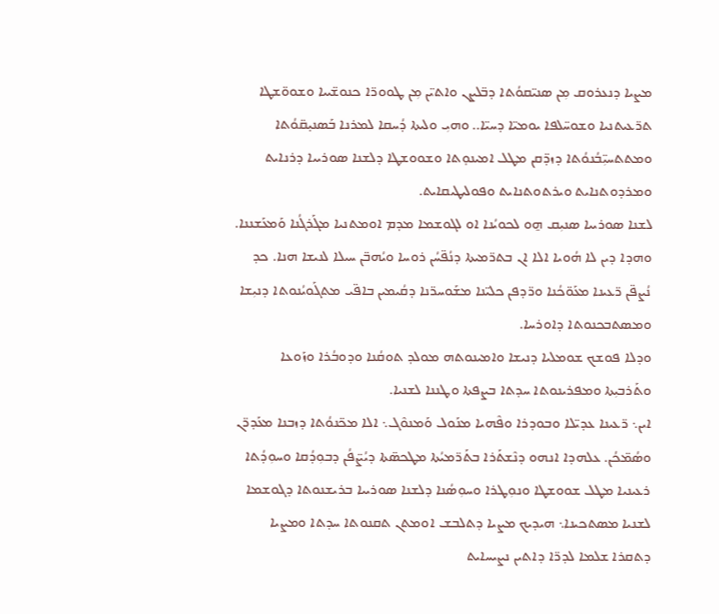ܡܨܝܐ ܕܢܥܪܘܩ ܡܼܢ ܣܢܝ̈ܩܘܳܬܐ ܕܒ̈ܠܨܢ ܘܐܬܝ̈ܢ ܡܼܢ ܛܘܘܪ̈ܐ ܟܢܘܫ̈ܝܝܐ ܘܫܘܘ̈ܫܛܐ ܬܪ̈ܥܝܬܢܝܐ ܘܫܘܚ̈ܠܦܐ ܝܘܡܝ̈ܐ ܕܚܝ̈ܐ.. ܘܗܝܼ ܘܠܝܬܐ ܕܳܚܩܐ ܠܡܪܢܐ ܒܰܣܢܝ̣ܩ̈ܘܳܬܐ ܘܡܬܬܚܝܼ̈ܒܳܢܘܳܬܐ ܕܙܕ̈ܩܢ ܡܛܠ ܐܡܝܢܘ̣ܬܐ ܘܫܘܘܫܛܐ ܕܠܫܢܐ ܣܘܪܝܝܐ ܕܪܢܐܝܬ ܘܡܪܕܘܬܢܐܝܬ ܘܝܪܬܘܬܢܐܝܬ ܘܦܘܠܝܛܝܩܐܝܬ.
ܠܫܢܐ ܣܘܪܝܝܐ ܣܢܝܼܩ ܗ̱ܘ ܠܟܘܝܳܢܐ ܐܘ ܠܓܘܫܡܐ ܡܕܡ ܐܘܡܬܢܝܐ ܡܓܰܪܓܳܢܐ ܘܰܡܥܰܫܢܢܐ. ܘܗܕܐ ܕܝܢ ܠܐ ܗܳܘܝܐ ܐܠܐ ܐܢ ܒܬܪ̈ܡܝܬܐ ܕܢܳܦ̈ܚܳܢ ܪܘܚܐ ܘܝܳܗܒ̈ܢ ܚܝܠܐ ܠܢܝܫܐ ܗܢܐ. ܟܕ ܢܳܨܦ̈ܢ ܪ̈ܥܝܢܐ ܡܥܰܘ̈ܟܳܢܐ ܘܪ̈ܕܦܢ ܟܠܝ̈ܢܐ ܡܫܰܘܚܪ̈ܢܐ ܕܩܳܝܡܝܢ ܒܐܦ̈ܝ ܡܬܓܰܘܝܳܢܘܬܐ ܕܢܝܼܫܐ ܘܡܣܬܒܟܢܘܬܐ ܕܐܘܪܚܐ.
ܘܕܠܐ ܦܘܫܟ ܫܘܡܠܝܐ ܕܢܝܫܐ ܘܐܡܝܢܘܬܗ ܡܘܠܕ ܬܘܩܳܢܐ ܘܕܘܒܳܪܐ ܘܙܰܘܥܐ ܘܬܰܪܒܝܼܬܐ ܘܡܦܪܝܢܘܬܐ ܚܕܬܐ ܒܨܦܬܐ ܘܛܢܢܐ ܠܫܢܝܐ.
ܐܝܢ܆ ܪ̈ܥܝܢܐ ܥܕܝ̈ܠܐ ܘܒܘܕܪܐ ܘܦܶܗܝܐ ܡܢܰܘܠ ܘܰܡܢܘܶܓ܆ ܐܠܐ ܡܟ̈ܢܘܳܬܐ ܕܙܒܢܐ ܡܥܰܕܪ̈ܢ ܘܣܳܡ̈ܟܳܢ. ܥܠܗܕܐ ܐܢܗܘ ܕܢܶܫܬܰܪܐ ܒܬܰܪ̈ܡܝܳܬܐ ܡܛܟܣ̈ܬܐ ܕܝܳܨ̈ܦܳܢ ܕܒܘܼܕܳܩܐ ܘܚܘܼܕܳܬܐ ܪܥܝܢܝܐ ܡܛܠ ܫܘܘܫܛܐ ܘܢܘܼܛܪܐ ܘܚܘܼܣܳܢܐ ܕܠܫܢܐ ܣܘܪܝܝܐ ܒܪܝܫܢܘܬܐ ܕܓܘܫܡܐ ܠܫܢܝܐ ܡܣܬܟܝܢܐ܆ ܗܝܕܝܟ ܡܨܝܐ ܕܬܠܒܫ ܐܘܡܬܢ ܬܩܢܘܬܐ ܚܕܬܐ ܘܡܨܝܐ ܕܬܩܪܐ ܫܠܡܐ ܠܕܪ̈ܐ ܕܐܬܝܢ ܢܨܝܚܐܝܬ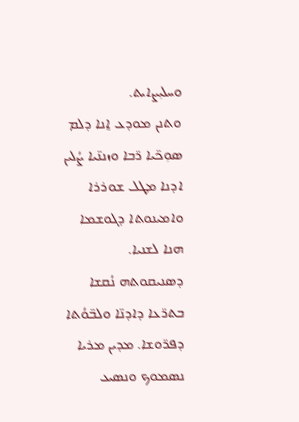ܘܚܠܝܼܨܐܝܬ.
ܘܬܢܢ ܡܘܕܥ ܐ̱ܢܐ ܕܠܡ ܣܘܼܟ̈ܝܐ ܪ̈ܒܐ ܘܙܢܢ̈ܝܐ ܨܳܠܝܢ ܐܕܢܐ ܡܛܠ ܫܘܪܪܐ ܘܐܡܝܢܘܬܐ ܕܓܘܫܡܐ ܗܢܐ ܠܫܢܝܐ. ܕܣܢܝܩܘܬܗ ܢܳܩܫܐ ܒܬܪ̈ܥܐ ܕܐܕܢ̈ܐ ܘܠܒ̈ܘܳܬܐ ܕܦܪ̈ܘܫܐ. ܡܕܝܢ ܡܪܝܐ ܢܣܡܘܟ ܘܢܣܝܥ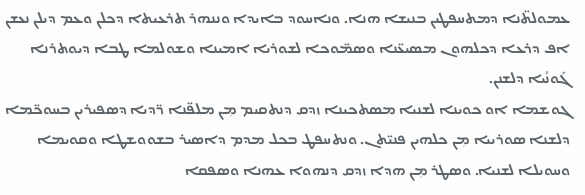ܥܡܘܠܬ̈ܢܐ ܕܡܬܚܦܛܝܢ ܒܢܝܫܐ ܗܢܐ. ܘܢܐܚܘܕ ܒܐܝܕܐ ܘܢܢܗܪ ܬܪܥܝܬܐ ܕܟܠܢ ܘܥܡ ܕܝܠܢ ܢܥܫܢ ܐܦ ܕܪܥܐ ܕܟܠܗܘܢ ܡܣܝܥ̈ܢܐ ܘܣܡ̈ܘܟܐ ܠܫܘܪܝܐ ܐܡܝܢܐ ܘܫܘܠܡܐ ܛܒܐ ܕܝܘܬܪܢܐ ܓܰܘܢܳܝܐ ܕܠܫܢܢ.
ܓܘܫܡܐ ܐܘ ܟܘܝܢܐ ܠܫܢܝܐ ܡܣܬܟܝܢܐ ܙܕܩ ܕܢܬܩܝܡ ܡܼܢ ܡܠܦ̈ܢܐ ܪ̈ܕܝܐ ܕܣܦܝܪܝܢ ܒܚܘܟ̈ܡܐ ܕܠܫܢܐ ܣܘܪܝܝܐ ܡܼܢ ܟܠܗܝܢ ܦܢܝ̈ܬܢ. ܘܢܬܚܦܛ ܒܟܠ ܡܕܡ ܕܐܣܝܪ ܒܫܘܘܫܛܐ ܘܩܘܝܡܐ ܘܚܘܝܠܐ ܠܫܢܝܐ. ܘܣܛܪ ܡܼܢ ܗܕܐ ܙܕܩ ܕܢܗܘܐ ܥܗܢܐ ܘܣܦܩܐ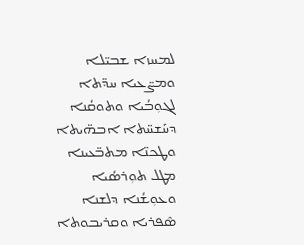ܠܡܚܙܐ ܫܒܝ̈ܠܐ ܘܡܨ̈ܥܝܐ ܚܕ̈ܬܐ ܠܓܘܼܒܳܝܐ ܘܬܘܩܳܢܐ ܕܚܰܫܚ̈ܬܐ ܐܒܗ̈ܝܬܐ ܘܛܟܢ̈ܐ ܡܬܒ̈ܥܝܢܐ ܡܛܠ ܬܘܼܪܣܳܝܐ ܘܥܘܼܫܳܢܐ ܕܠܫܢܐ ܣܶܦܪܝܐ ܘܩܪܝܒܘܬܐ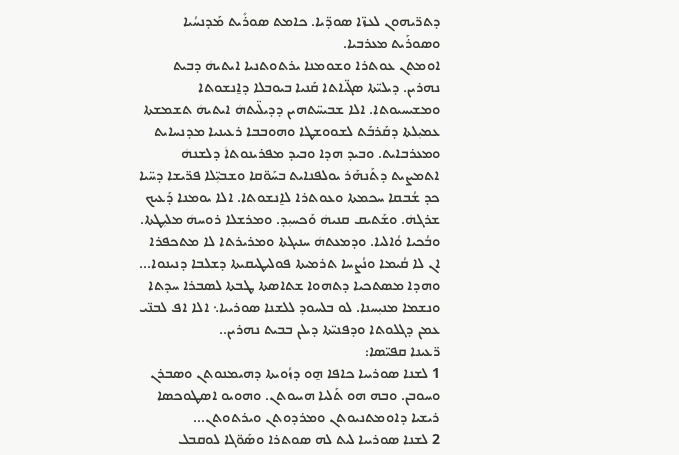ܕܬܪ̈ܝܗܘܢ ܠܥܙ̈ܐ ܣܘܕ̈ܝܐ. ܟܐܡܬ ܣܘܪܺܝܬ ܡܰܕܢܚܳܝܐ ܘܣܘܪܰܝܬ ܡܥܪܒܝܐ.
ܐܘܡܬܢ ܥܘܬܪܐ ܘܫܘܡܢܐ ܝܪܬܘܬܢܝܐ ܐܝܬܝܗܿ ܕܒܝܬ ܢܗܪܝܢ. ܕܝܠܝ̈ܬܐ ܣܓ̈ܝܐܬܐ ܩܰܢܝܐ ܒܝܘܒܠܐ ܕܐ̱ܢܫܘܬܐ ܘܡܫܝܚܝܘܬܐ. ܐܠܐ ܫܒܝܚ̈ܬܗܝܢ ܕܕܝܠ̈ܝܬܗܿ ܐܝܬܝܗܿ ܬܫܡܫܬܐ ܥܡܝܼܠܬܐ ܕܩܰܪܒܰܬ ܠܫܘܘܫܛܐ ܘܗܘܒܒܐ ܪܥܝܢܝܐ ܡܕܢܚܐܝܬ ܘܡܥܪܒܐܝܬ. ܘܒܝܕ ܗܕܐ ܘܒܝܕ ܡܦܪܝܢܘܬܐܿ ܕܠܫܢܗܿ ܐܬܡܨܝܬ ܕܬܰܢܗܰܪ ܝܘܠܦܢܐܝܬ ܒܚܰܘ̈ܩܐ ܘܫܒܝܼ̈ܠܐ ܦܪ̈ܝܫܐ ܕܚ̈ܝܐ ܟܕ ܫܳܒܩܐ ܚܟܡܬܐ ܘܥܘܬܪܐ ܠܐ̱ܢܫܘܬܐ. ܐܠܐ ܝܘܡܢܐ ܕܰܥܝܟ ܫܪܓܗܿ. ܘܫܰܬܝܩ ܩܢܝܗܿ ܘܰܟܚܝܼܕ. ܘܡܪܫܠܐ ܪܘܚܗܿ ܡܠܝܼܛܬܐ. ܘܒܳܟܝܐ ܘܳܐܠܝܐ. ܘܕܡܥܬܗܿ ܚܢܝܓܬܐ ܘܡܪܝܪܬܐ ܠܐ ܡܬܟܦܪܐ ܐܢ ܠܐ ܩܳܝܡܐ ܘܢܳܨܚܐ ܬܪܡܝܬܐ ܦܘܠܝܛܝܩܝܬܐ ܕܫܠܒܐ ܕܢܝܢܘܐ... ܘܗܕܐ ܡܣܬܟܝܐ ܕܬܗܘܐ ܫܬܐܣܬܐ ܛܒܬܐ ܠܣܒܪܐ ܚܕܬܐ ܘܢܫܡܐ ܡܢܝܼܚܢܐ. ܠܘ ܒܠܚܘܕ ܠܠܫܢܐ ܣܘܪܝܝܐ܆ ܐܠܐ ܐܦ ܠܒܢ̈ܝ ܥܡܢ ܕܓܠܘܬܐ ܘܕܦܢܝ̈ܬܐ ܕܝܠܢ ܒܒܝܬ ܢܗܪܝܢ..
ܪ̈ܥܝܢܐ ܩܦܝ̈ܣܐ:
1 ܠܫܢܐ ܣܘܪܝܝܐ ܟܐܦܐ ܗ̱ܘ ܕܙܳܘܝܬܐ ܕܗܝܡܢܘܬܢ ܘܣܒܪܢ ܘܚܘܒܢ. ܘܒܗ ܗܘ ܬܰܠܝܐ ܗܝܝܘܬܢ. ܘܗܘܝܘ ܐܣܛܘܟܣܐ ܪܝܫܝܐ ܕܐܘܡܬܢܝܘܬܢ ܘܡܪܕܘܬܢ ܘܝܪܬܘܬܢ...
2 ܠܫܢܐ ܣܘܪܝܝܐ ܠܝܬ ܠܗ ܣܘܬܪܐ ܘܣܰܘ̈ܓܐ ܠܘܩܒܠ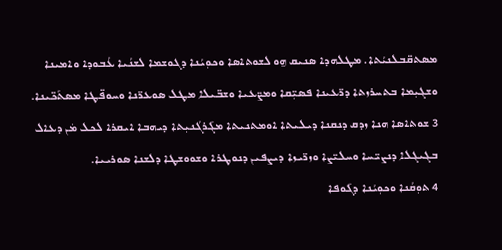ܡܣܬܩ̈ܒܠܢܝܳܬܐ. ܡܛܠܗܕܐ ܣܢܝܩ ܗ̱ܘ ܠܫܘܬܐܣܐ ܘܟܘܼܝܳܢܐ ܕܓܘܫܡܐ ܠܫܢܳܝܐ ܥܳܒܘܕܐ ܘܐܡܝܢܐ ܘܫܓܝܼܡܐ ܒܬܚܪܙܬܐ ܕܪ̈ܥܝܢܐ ܦܣܝܼ̈ܩܐ ܘܡܨ̈ܥܝܐ ܘܫܒ̈ܝܠܐ ܡܛܠ ܣܘܥܪ̈ܢܐ ܘܚܘܦ̈ܛܐ ܡܣܬܰܟ̈ܝܢܐ.
3 ܫܘܬܐܣܐ ܗܢܐ ܙܕܩ ܕܢܩܢܐ ܕܝܠܝܬܐ ܐܘܡܬܢܝܬܐ ܡܓܰܪܓܳܢܝܼܬܐ ܕܝܗܒܐ ܐܝܩܪܐ ܠܟܠ ܡܿܢ ܕܥܐܠ ܒܓܝܓܠܐ ܕܢܨܝ̈ܚܐ ܘܚܠܝ̈ܨܐ ܘܙܪ̈ܝܙܐ ܕܝܨܦܝܢ ܕܢܘܛܪܐ ܘܫܘܘܫܛܐ ܕܠܫܢܐ ܣܘܪܝܝܐ.
4 ܬܘܼܩܳܢܐ ܘܟܘܼܝܳܢܐ ܕܓܰܘܦܐ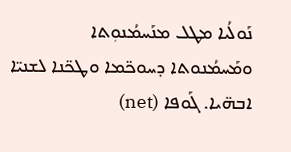ܢܰܘܠܳܝܐ ܡܛܠ ܡܢܰܚܡܳܢܘܼܬܐ ܘܡܰܚܡܳܢܘܬܐ ܕܚܘܟ̈ܡܐ ܘܛܟ̈ܢܐ ܠܫܢܝ̈ܐ ܐܒܗ̈ܝܐ. ܓܰܘܦܐ (net)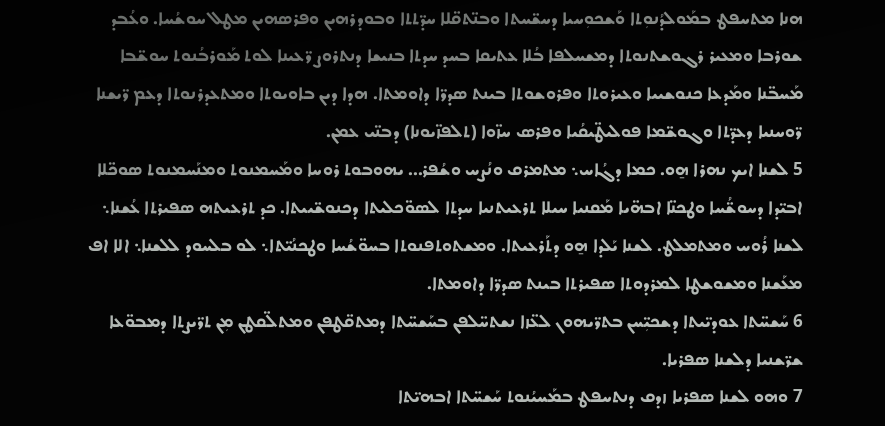ܗܢܐ ܡܬܚܦܛ ܒܡܰܘܠܕܳܢܘܼܬܐ ܘܰܫܟܘܼܚܝܐ ܕܚܫ̈ܚܬܐ ܘܒܢ̈ܬܩ̈ܠܐ ܚܕ̈ܬܬܐ ܘܒܘܕܪܗܝܢ ܘܦܪܣܗܝܢ ܡܛܠ ܚܘܫܳܚܐ. ܘܥܳܒܕ ܫܘܪܒܐ ܘܡܥܝܪ ܪܓܘܫܬܢܘܬܐ ܕܡܫܚܠܦܐ ܒܳܠܐ ܥܬܝܩܐ ܒܚܕ ܚܕܬܐ ܒܢܝܫܐ ܕܢܬܪܘܨ ܪ̈ܥܝܢܐ ܠܘܬ ܡܰܘܪܒܳܢܘܬ ܚܘܫ̈ܒܐ ܡܰܚܒ̈ܢܐ ܘܡܰܕܥܐ ܟܢܘܫܝܝܐ ܘܥܝܪܘܬܐ ܘܦܪܘܫܘܬܐ ܒܝܢܬ ܣܕܪ̈ܐ ܕܐܘܡܬܐ. ܗܕܐ ܕܝܢ ܒܐܘܝܘܬܐ ܘܡܬܥܕܪܢܘܬܐ ܕܥܡ ܪ̈ܝܫܢܐ ܪ̈ܘܚܢܝܐ ܕܥܕ̈ܬܐ ܘܓܘܫ̈ܡܐ ܦܘܠܝܛ̈ܝܩܳܝܐ ܘܦܪܣ ܚܙ̈ܘܐ (ܬܠܦܙ̈ܝܘܢܐ) ܕܒܢ̈ܝ ܥܡܢ.
5 ܠܫܢܐ ܐܝܟ ܢܗܪܐ ܗ̱ܘ. ܟܡܐ ܕܓܳܐܚ܆ ܡܬܡܪܩ ܘܢܳܨܚ ܘܫܳܦܪ... ܝܗܘܒܘܬ ܪܘܚܐ ܘܡܰܚܡܢܘܬ ܘܡܢܰܚܡܢܘܬ ܣܘܟ̈ܠܐ ܐܒܝ̈ܕܐ ܕܚܘܫ̈ܳܚܐ ܘܛܟܢ̈ܐ ܐܒܗ̈ܝܐ ܡܰܩܢܝܐ ܚܝܠܐ ܬܪܥܝܬܢܝܐ ܚܕܬܐ ܠܣܘ̈ܟܠܝܬܐ ܕܟܢܘܫ̈ܝܝܬܐ. ܟܕ ܬܪܥܝܬܗ ܣܦܝܪܬܐ ܥܳܫܢܐ܆ ܠܫܢܐ ܪܳܘܚ ܘܡܬܡܠܛ. ܠܫܢܐ ܝܰܠܕܐ ܗ̱ܘ ܕܬܰܪܥܝܬܐ. ܘܡܫܬܘܬܦܢܘܬܐ ܒܚܘ̈ܫܳܚܐ ܘܛܟܢܳܝ̈ܬܐ܆ ܠܘ ܒܠܚܘܕ ܠܠܫܢܐ܆ ܐܠܐ ܐܦ ܡܥܰܫܢܐ ܘܡܫܘܫܛܐ ܠܡܪܕܘܬܐ ܣܦܝܪܬܐ ܒܝܢܬ ܣܕܪ̈ܐ ܕܐܘܡܬܐ.
6 ܚܰܫܚ̈ܬܐ ܥܘܕܝ̈ܝܬܐ ܕܫܟܝܼ̈ܚܢ ܒܬܪ̈ܝܗܘܢ ܠܥ̈ܙܐ ܢܫܬܚ̈ܠܦܢ ܒܚܰܫܚ̈ܬܐ ܕܡܬܩ̈ܛܦܢ ܘܡܬܠ̈ܩܛܢ ܡܼܢ ܬܪ̈ܝܨܬܐ ܕܡܒܘ̈ܥܐ ܫܪ̈ܫܢܝܐ ܕܠܫܢܐ ܣܦܪܝܐ.
7 ܘܗܘ ܠܫܢܐ ܣܦܪܝܐ ܙܕܩ ܕܢܬܚܦܛ ܒܡܰܚܝܳܢܘܬ ܚܰܫܚ̈ܬܐ ܐܒܗܝ̈ܬܐ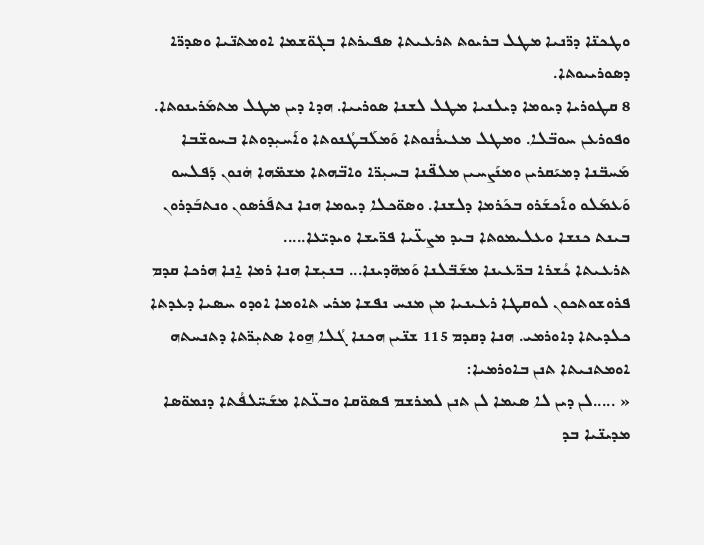ܘܛܟܢ̈ܐ ܕܪ̈ܢܝܐ ܡܛܠ ܒܪܝܘܬ ܬܪܥܝܬܐ ܣܦܝܪܬܐ ܒܓܘ̈ܫܡܐ ܐܘܡܬܢ̈ܝܐ ܘܣܕܪ̈ܐ ܕܣܘܪܝܝܘܬܐ.
8 ܩܛܘܪܝܐ ܕܝܘܡܐ ܕܝܠܢܝܐ ܡܛܠ ܠܫܢܐ ܣܘܪܝܝܐ. ܗܕܐ ܕܝܢ ܡܛܠ ܡܬܡܰܪܝܢܘܬܐ. ܘܦܘܪܥܢ ܚܘܒ̈ܠܐ. ܘܡܛܠ ܡܥܝܪܳܢܘܬܐ ܘܰܡܠܰܒܛܳܢܘܬܐ ܘܐܰܚܝܼܕܘܬܐ ܒܚܘܫ̈ܒܐ ܡܰܚܒ̈ܢܐ ܕܡܝܰܩܪܝܢ ܘܡܢܰܨܚܝܢ ܡܠܦ̈ܢܐ ܒܚܝܼܪ̈ܐ ܘܐܒ̈ܗܬܐ ܡܫܡ̈ܗܐ ܗܿܢܘܢ ܕܰܦܠܚܘ ܘܰܥܡܰܠܘ ܘܐܰܟܫܰܪܘ ܒܟܰܪܡܐ ܕܠܫܢܐ. ܘܣܘ̈ܟܠܐ ܕܝܘܡܐ ܗܢܐ ܢܬܦܰܪܣܘܢ ܘܢܬܒܰܕܪܘܢ ܒܝܢܬ ܟܢܫܐ ܘܥܠܝܡܘܬܐ ܒܝܕ ܡܨܥ̈ܝܐ ܦܪ̈ܝܫܐ ܘܝܕܝ̈ܥܐ.....
ܬܪܥܝܬܐ ܟܳܫܪܐ ܒܪ̈ܥܝܢܐ ܡܫܰܒ̈ܠܢܐ ܘܰܡܗ̈ܕܝܢܐ... ܒܢܝܼܫܐ ܗܢܐ ܪܡܐ ܐ̱ܢܐ ܗܪܟܐ ܩܕܡ ܦܪܘܫܘܬܟܘܢ ܠܘܩܛܐ ܪܥܝܢܝܐ ܡܢ ܡܢܚ ܢܦܫܐ ܡܪܝ ܬܐܘܡܐ ܐܘܕܘ ܚܣܝܐ ܕܥܕܬܐ ܟܠܕܝܬܐ ܕܐܘܪܡܝ. ܗܢܐ ܕܩܕܡ 115 ܫܢ̈ܝܢ ܗܟܢܐ ܓܳܠܐ ܗ̱ܘܐ ܣܬܝܼܪ̈ܬܐ ܕܬܢܚܬܗ ܐܘܡܬܢܝܬܐ ܬܢܢ ܒܐܘܪܡܝܐ:
« .....ܠܢ ܕܝܢ ܠܐ ܣܝܡܐ ܠܢ ܬܢܢ ܠܡܪܫܡ ܦܣܘ̈ܩܐ ܘܒܥ̈ܬܐ ܡܫܰܚ̈ܠܦܳܬܐ ܕܢܡܘ̈ܣܐ ܡܕܝܢ̈ܝܐ ܒܕ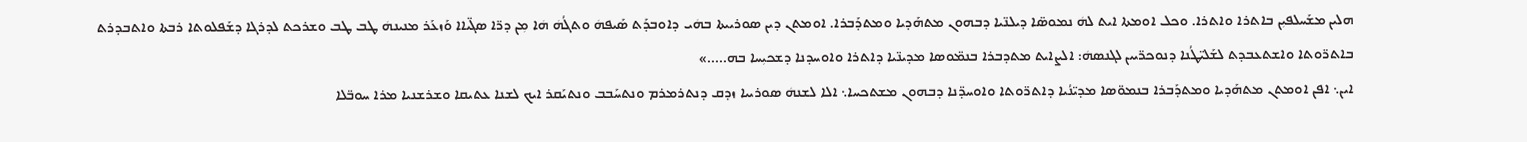ܗܠܝܢ ܡܫܰܚܠܦܝܼܢ ܒܐܬܪܐ ܘܐܬܪܐ. ܘܟܠ ܐܘܡܬܐ ܐܝܬ ܠܗܿ ܢܡܘܣ̈ܐ ܕܝܠܢ̈ܝܐ ܕܒܗܘܢ ܡܬܗܰܕܝܐ ܘܡܬܕܰܒܪܐ. ܐܘܡܬܢ ܕܝܢ ܣܘܪܝܝܬܐ ܒܗܿܝ ܕܐܘܒܕܰܬ ܣܰܝܦܗܿ ܘܬܓܳܗܿ ܗܿܐ ܡܼܢ ܕܪ̈ܐ ܣܓ̈ܝܐܐ ܘܰܙܥܰܪ ܡܢܝܢܗܿ ܛܒ ܛܒ ܘܫܪܟܬ ܠܕܪܓܐ ܕܫܰܦܠܘܬܐ ܪܒܬܐ ܘܐܬܒܕܪܬ ܒܐܬܪ̈ܘܬܐ ܘܐܫܬܥܒܕܬ ܠܫܰܠܝ̈ܛܳܢܐ ܕܢܘܟܪ̈ܝܝܢ ܠܓܢܣܗܿ: ܐܠܨܐܝܬ ܡܬܕܒܪܐ ܒܢܡ̈ܘܣܐ ܡܕܝܢ̈ܝܐ ܕܐܬܪܐ ܘܐܘܚܕܢܐ ܕܫܟܝܼܚܐ ܒܗ.....»
ܐܝܢ܆ ܐܦܢ ܐܘܡܬܢ ܡܬܗܰܕܝܐ ܘܡܬܕܰܒܪܐ ܒܢܡܘ̈ܣܐ ܡܕܝ̈ܢܳܝܐ ܕܐܬܪ̈ܘܬܐ ܘܐܘܚܕ̈ܢܐ ܕܒܗܘܢ ܡܫܬܟܚܐ܆ ܐܠܐ ܠܫܢܗܿ ܣܘܪܝܝܐ ܙܕܩ ܕܢܬܪܡܪܡ ܘܢܬܚܰܒܒ ܘܢܬܝܰܩܪ ܐܝܟ ܠܫܢܐ ܥܬܝܩܐ ܘܫܪܫܢܝܐ ܡܪܐ ܚܘܒ̈ܠܐ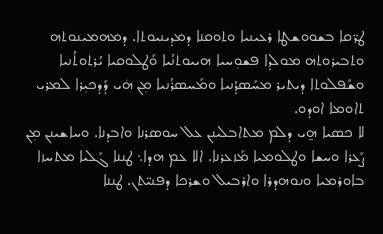ܛܪ̈ܩܐ ܒܫܘܘܫܛܐ ܪܥܝܢܝܐ ܘܬܘܩܢܐ ܕܡܕܝܢܝܘܬܐ. ܕܡܗܡܝܢܘܬܗ ܘܬܒܝܪܘܬܗ ܡܘܠܕܐ ܦܫܘܼܚܝܐ ܗܝܝܘܬܢܳܝܐ ܘܰܛܠܘܩܝܐ ܝܳܪܬܘܬܳܢܝܐ ܘܫܰܦܠܘܬܐ ܕܝܬܝܪ ܡܚܰܣܕܳܢܝܐ ܘܡܰܚܣܪܳܢܝܐ ܡܼܢ ܗܿܝ ܕܰܕܟܝܼܪܐ ܠܡܪܝ ܬܐܘܡܐ ܐܘܕܘ.
ܠܐ ܟܣܝܐ ܗ̱ܝ ܕܠܡ ܡܬܐܒܠܝܢܢ ܥܠ ܚܘܣܪܢܐ ܘܐܒܕܢܐ. ܘܚܐܫܝܢܢ ܡܼܢ ܨܰܥܪܐ ܘܚܫܐ ܘܛܠܘܡܝܐ ܡܰܙܥܪܢܐ. ܐܠܐ ܥܡ ܗܕܐ܆ ܛܢܢܐ ܓܰܠܝܐ ܡܬܚܙܐ ܒܐܘܪܡܝܐ ܘܢܘܗܕܪܐ ܘܐܪܒܝܠ ܘܫܪܟܐ ܕܦܢܝ̈ܬܢ. ܛܢܢܐ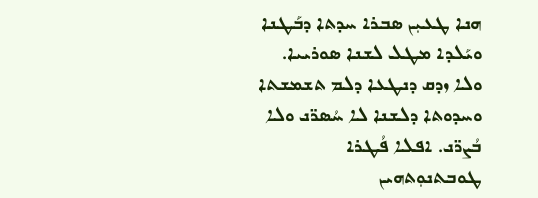ܗܢܐ ܛܥܝܼܢ ܣܒܪܐ ܚܕܬܐ ܕܒܰܛܢܐ ܘܝܰܠܕܐ ܡܛܠ ܠܫܢܐ ܣܘܪܝܝܐ. ܘܠܐ ܙܕܩ ܕܢܛܥܐ ܕܠܡ ܬܫܡܫܬܐ ܘܚܕܘܬܐ ܕܠܫܢܐ ܠܐ ܚܳܣܪ̈ܢ ܘܠܐ ܒܳܨܪ̈ܢ. ܐܦܠܐ ܦܳܛܪܐ ܛܘܒܬܢܘܼܬܗܝܢ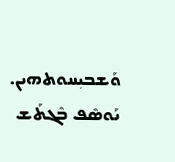ܘܰܫܒܝܼܚܘܬܗܝܢ.
ܝܰܘܣܶܦ ܒܶܓܬܰܫ